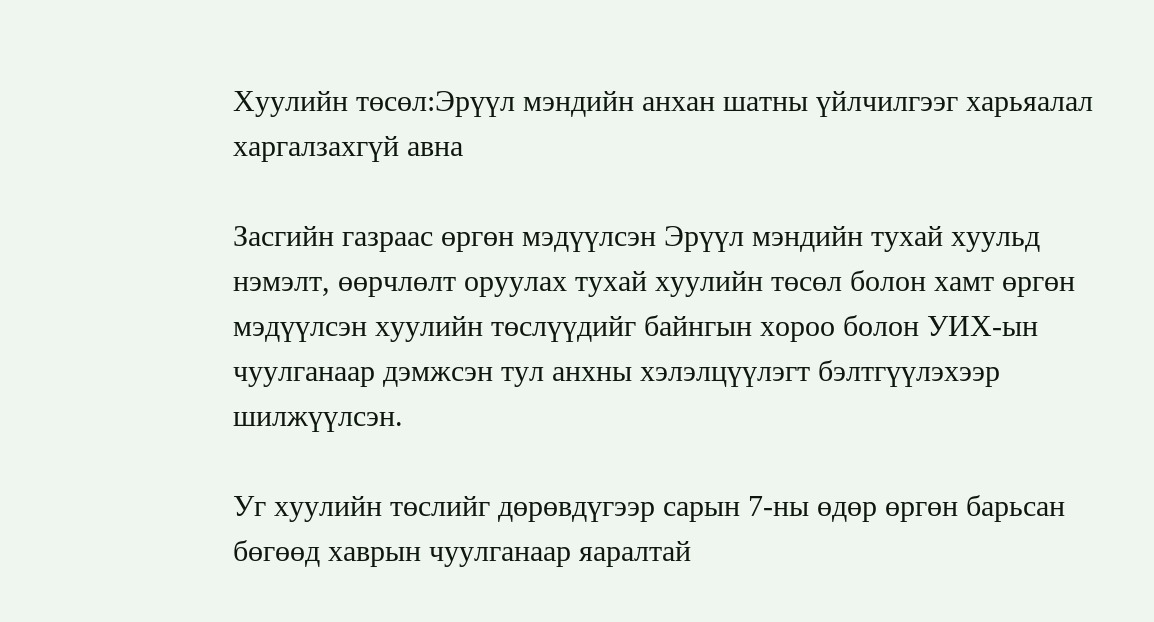Хуулийн төсөл:Эрүүл мэндийн анхан шатны үйлчилгээг харьяалал харгалзахгүй авна

Засгийн газраас өргөн мэдүүлсэн Эрүүл мэндийн тухай хуульд нэмэлт, өөрчлөлт оруулах тухай хуулийн төсөл болон хамт өргөн мэдүүлсэн хуулийн төслүүдийг байнгын хороо болон УИХ-ын чуулганаар дэмжсэн тул анхны хэлэлцүүлэгт бэлтгүүлэхээр шилжүүлсэн.

Уг хуулийн төслийг дөрөвдүгээр сарын 7-ны өдөр өргөн барьсан бөгөөд хаврын чуулганаар яаралтай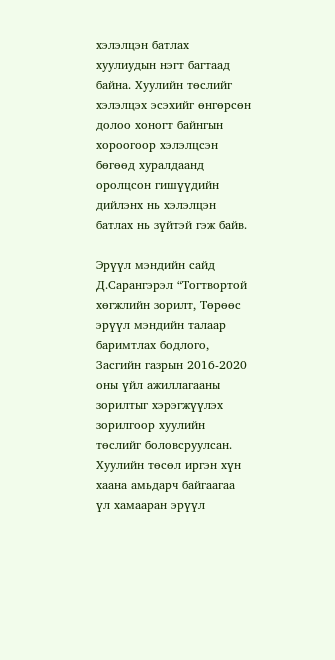хэлэлцэн батлах хуулиудын нэгт багтаад байна. Хуулийн төслийг хэлэлцэх эсэхийг өнгөрсөн долоо хоногт байнгын хороогоор хэлэлцсэн бөгөөд хуралдаанд оролцсон гишүүдийн дийлэнх нь хэлэлцэн батлах нь зүйтэй гэж байв.

Эрүүл мэндийн сайд Д.Сарангэрэл “Тогтвортой хөгжлийн зорилт, Төрөөс эрүүл мэндийн талаар баримтлах бодлого, Засгийн газрын 2016-2020 оны үйл ажиллагааны зорилтыг хэрэгжүүлэх зорилгоор хуулийн төслийг боловсруулсан. Хуулийн төсөл иргэн хүн хаана амьдарч байгаагаа үл хамааран эрүүл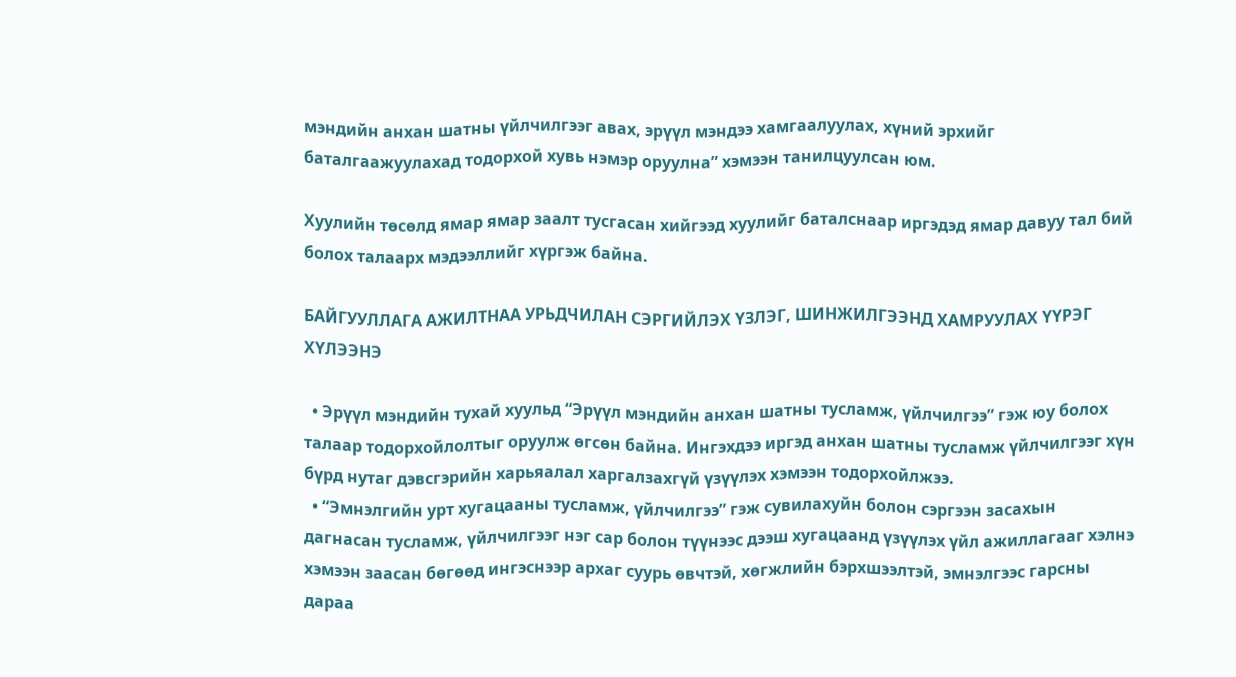мэндийн анхан шатны үйлчилгээг авах, эрүүл мэндээ хамгаалуулах, хүний эрхийг баталгаажуулахад тодорхой хувь нэмэр оруулна” хэмээн танилцуулсан юм.

Хуулийн төсөлд ямар ямар заалт тусгасан хийгээд хуулийг баталснаар иргэдэд ямар давуу тал бий болох талаарх мэдээллийг хүргэж байна.

БАЙГУУЛЛАГА АЖИЛТНАА УРЬДЧИЛАН СЭРГИЙЛЭХ ҮЗЛЭГ, ШИНЖИЛГЭЭНД ХАМРУУЛАХ ҮҮРЭГ ХҮЛЭЭНЭ

  • Эрүүл мэндийн тухай хуульд “Эрүүл мэндийн анхан шатны тусламж, үйлчилгээ” гэж юу болох талаар тодорхойлолтыг оруулж өгсөн байна. Ингэхдээ иргэд анхан шатны тусламж үйлчилгээг хүн бүрд нутаг дэвсгэрийн харьяалал харгалзахгүй үзүүлэх хэмээн тодорхойлжээ.
  • “Эмнэлгийн урт хугацааны тусламж, үйлчилгээ” гэж сувилахуйн болон сэргээн засахын дагнасан тусламж, үйлчилгээг нэг сар болон түүнээс дээш хугацаанд үзүүлэх үйл ажиллагааг хэлнэ хэмээн заасан бөгөөд ингэснээр архаг суурь өвчтэй, хөгжлийн бэрхшээлтэй, эмнэлгээс гарсны дараа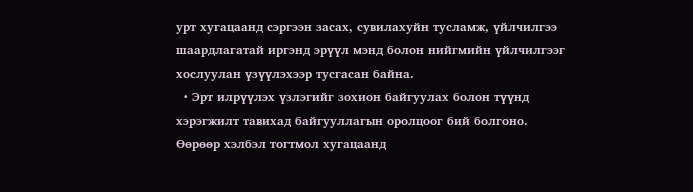урт хугацаанд сэргээн засах, сувилахуйн тусламж, үйлчилгээ шаардлагатай иргэнд эрүүл мэнд болон нийгмийн үйлчилгээг хослуулан үзүүлэхээр тусгасан байна.
  • Эрт илрүүлэх үзлэгийг зохион байгуулах болон түүнд хэрэгжилт тавихад байгууллагын оролцоог бий болгоно. Өөрөөр хэлбэл тогтмол хугацаанд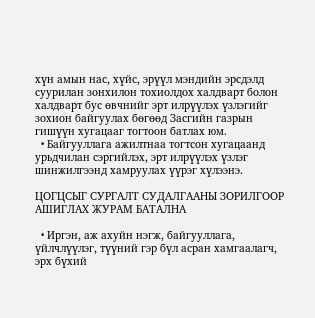хүн амын нас, хүйс, эрүүл мэндийн эрсдэлд суурилан зонхилон тохиолдох халдварт болон халдварт бус өвчнийг эрт илрүүлэх үзлэгийг зохион байгуулах бөгөөд Засгийн газрын гишүүн хугацааг тогтоон батлах юм.
  • Байгууллага ажилтнаа тогтсон хугацаанд урьдчилан сэргийлэх, эрт илрүүлэх үзлэг шинжилгээнд хамруулах үүрэг хүлээнэ.

ЦОГЦСЫГ СУРГАЛТ СУДАЛГААНЫ ЗОРИЛГООР АШИГЛАХ ЖУРАМ БАТАЛНА

  • Иргэн, аж ахуйн нэгж, байгууллага, үйлчлүүлэг, түүний гэр бүл асран хамгаалагч, эрх бүхий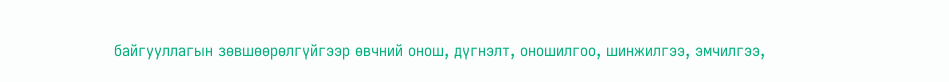байгууллагын зөвшөөрөлгүйгээр өвчний онош, дүгнэлт, оношилгоо, шинжилгээ, эмчилгээ,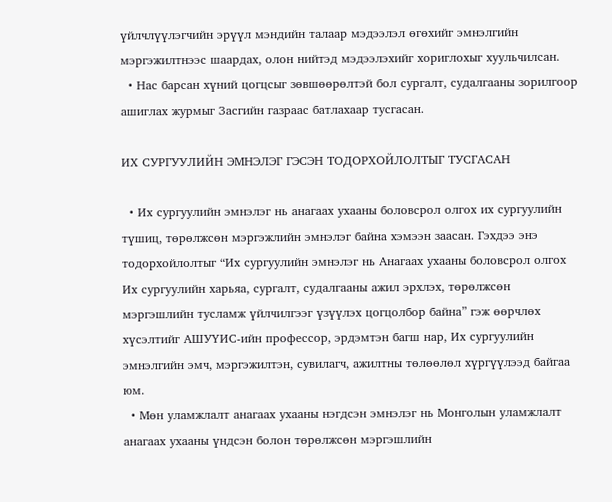үйлчлүүлэгчийн эрүүл мэндийн талаар мэдээлэл өгөхийг эмнэлгийн мэргэжилтнээс шаардах, олон нийтэд мэдээлэхийг хориглохыг хуульчилсан.
  • Нас барсан хүний цогцсыг зөвшөөрөлтэй бол сургалт, судалгааны зорилгоор ашиглах журмыг Засгийн газраас батлахаар тусгасан.

ИХ СУРГУУЛИЙН ЭМНЭЛЭГ ГЭСЭН ТОДОРХОЙЛОЛТЫГ ТУСГАСАН

  • Их сургуулийн эмнэлэг нь анагаах ухааны боловсрол олгох их сургуулийн түшиц, төрөлжсөн мэргэжлийн эмнэлэг байна хэмээн заасан. Гэхдээ энэ тодорхойлолтыг “Их сургуулийн эмнэлэг нь Анагаах ухааны боловсрол олгох Их сургуулийн харьяа, сургалт, судалгааны ажил эрхлэх, төрөлжсөн мэргэшлийн тусламж үйлчилгээг үзүүлэх цогцолбор байна” гэж өөрчлөх хүсэлтийг АШУҮИС-ийн профессор, эрдэмтэн багш нар, Их сургуулийн эмнэлгийн эмч, мэргэжилтэн, сувилагч, ажилтны төлөөлөл хүргүүлээд байгаа юм.
  • Мөн уламжлалт анагаах ухааны нэгдсэн эмнэлэг нь Монголын уламжлалт анагаах ухааны үндсэн болон төрөлжсөн мэргэшлийн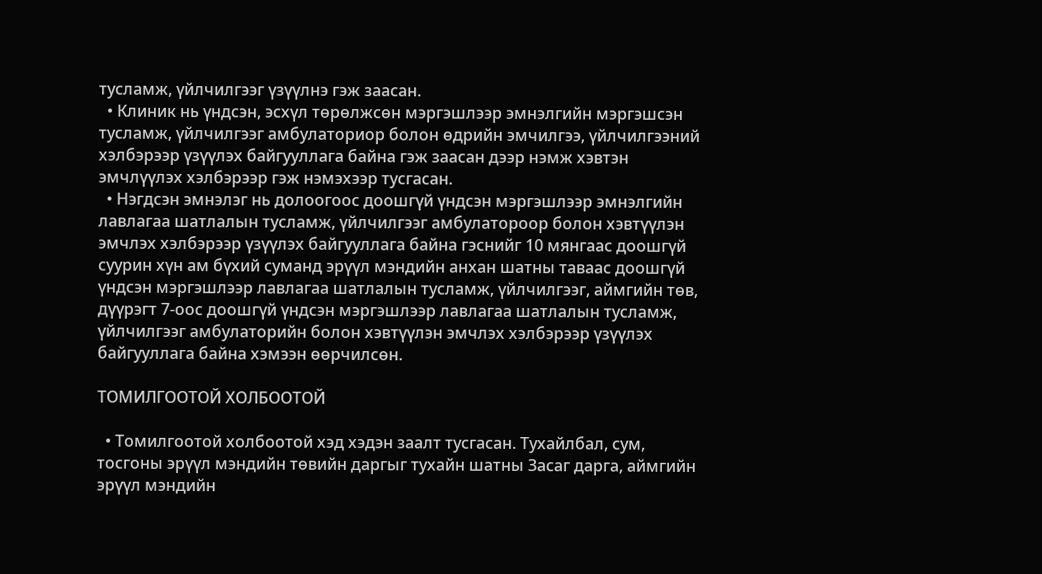тусламж, үйлчилгээг үзүүлнэ гэж заасан.
  • Клиник нь үндсэн, эсхүл төрөлжсөн мэргэшлээр эмнэлгийн мэргэшсэн тусламж, үйлчилгээг амбулаториор болон өдрийн эмчилгээ, үйлчилгээний хэлбэрээр үзүүлэх байгууллага байна гэж заасан дээр нэмж хэвтэн эмчлүүлэх хэлбэрээр гэж нэмэхээр тусгасан.
  • Нэгдсэн эмнэлэг нь долоогоос доошгүй үндсэн мэргэшлээр эмнэлгийн лавлагаа шатлалын тусламж, үйлчилгээг амбулатороор болон хэвтүүлэн эмчлэх хэлбэрээр үзүүлэх байгууллага байна гэснийг 10 мянгаас доошгүй суурин хүн ам бүхий суманд эрүүл мэндийн анхан шатны таваас доошгүй үндсэн мэргэшлээр лавлагаа шатлалын тусламж, үйлчилгээг, аймгийн төв, дүүрэгт 7-оос доошгүй үндсэн мэргэшлээр лавлагаа шатлалын тусламж, үйлчилгээг амбулаторийн болон хэвтүүлэн эмчлэх хэлбэрээр үзүүлэх байгууллага байна хэмээн өөрчилсөн.

ТОМИЛГООТОЙ ХОЛБООТОЙ

  • Томилгоотой холбоотой хэд хэдэн заалт тусгасан. Тухайлбал, сум, тосгоны эрүүл мэндийн төвийн даргыг тухайн шатны Засаг дарга, аймгийн эрүүл мэндийн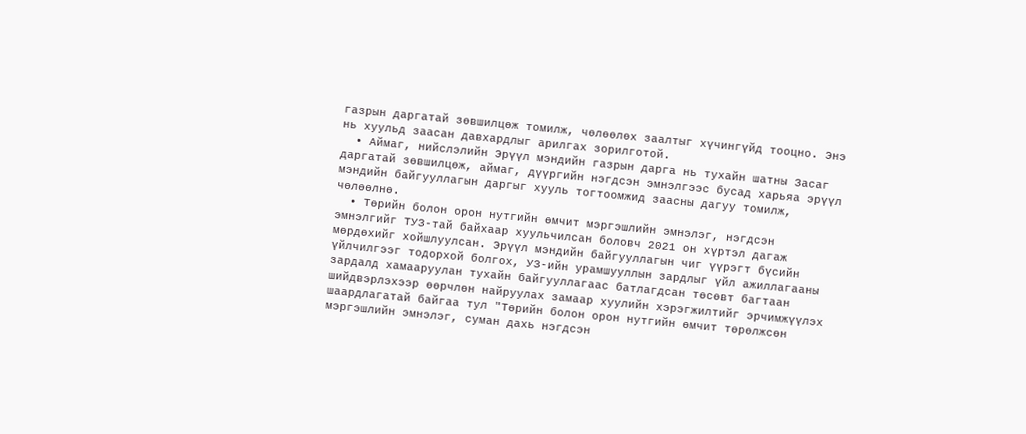газрын даргатай зөвшилцөж томилж, чөлөөлөх заалтыг хүчингүйд тооцно. Энэ нь хуульд заасан давхардлыг арилгах зорилготой.
  • Аймаг, нийслэлийн Эрүүл мэндийн газрын дарга нь тухайн шатны Засаг даргатай зөвшилцөж, аймаг, дүүргийн нэгдсэн эмнэлгээс бусад харьяа эрүүл мэндийн байгууллагын даргыг хууль тогтоомжид заасны дагуу томилж, чөлөөлнө.
  • Төрийн болон орон нутгийн өмчит мэргэшлийн эмнэлэг, нэгдсэн эмнэлгийг ТУЗ-тай байхаар хуульчилсан боловч 2021 он хүртэл дагаж мөрдөхийг хойшлуулсан. Эрүүл мэндийн байгууллагын чиг үүрэгт бүсийн үйлчилгээг тодорхой болгох, УЗ-ийн урамшууллын зардлыг үйл ажиллагааны зардалд хамааруулан тухайн байгууллагаас батлагдсан төсөвт багтаан шийдвэрлэхээр өөрчлөн найруулах замаар хуулийн хэрэгжилтийг эрчимжүүлэх шаардлагатай байгаа тул "Төрийн болон орон нутгийн өмчит төрөлжсөн мэргэшлийн эмнэлэг, суман дахь нэгдсэн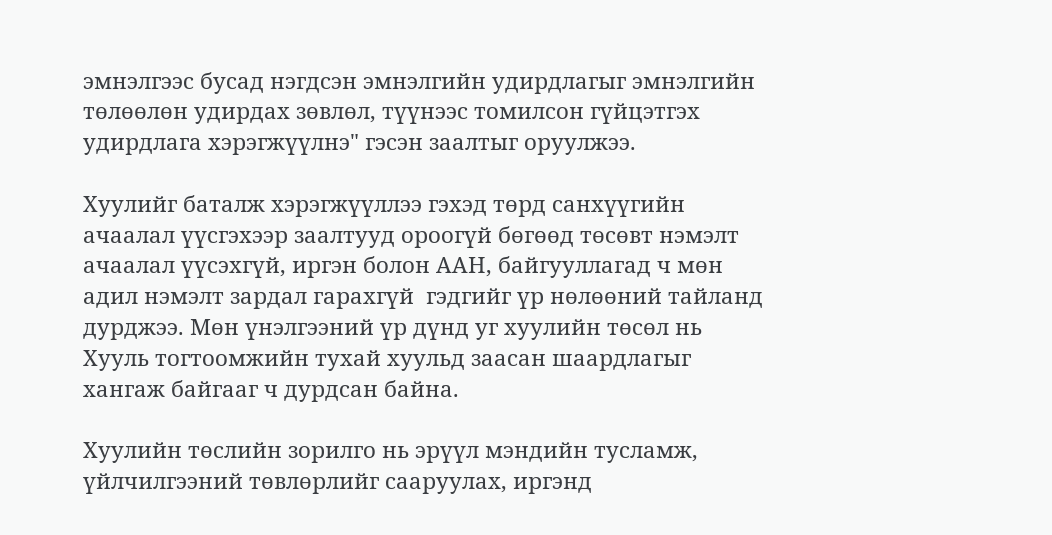эмнэлгээс бусад нэгдсэн эмнэлгийн удирдлагыг эмнэлгийн төлөөлөн удирдах зөвлөл, түүнээс томилсон гүйцэтгэх удирдлага хэрэгжүүлнэ" гэсэн заалтыг оруулжээ.

Хуулийг баталж хэрэгжүүллээ гэхэд төрд санхүүгийн ачаалал үүсгэхээр заалтууд ороогүй бөгөөд төсөвт нэмэлт ачаалал үүсэхгүй, иргэн болон ААН, байгууллагад ч мөн адил нэмэлт зардал гарахгүй  гэдгийг үр нөлөөний тайланд дурджээ. Мөн үнэлгээний үр дүнд уг хуулийн төсөл нь Хууль тогтоомжийн тухай хуульд заасан шаардлагыг хангаж байгааг ч дурдсан байна.

Хуулийн төслийн зорилго нь эрүүл мэндийн тусламж, үйлчилгээний төвлөрлийг сааруулах, иргэнд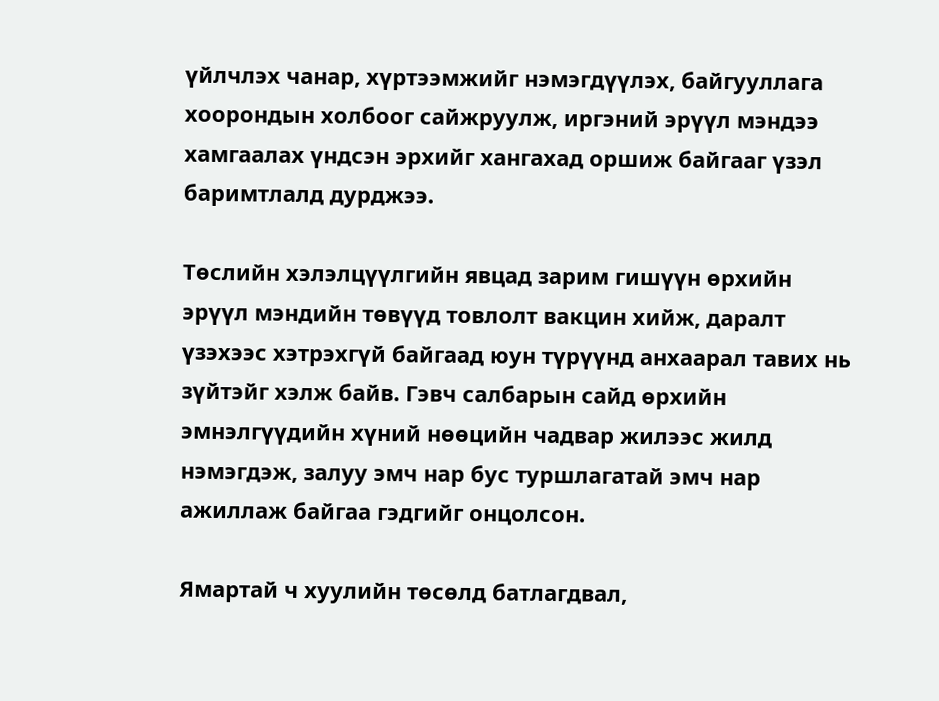үйлчлэх чанар, хүртээмжийг нэмэгдүүлэх, байгууллага хоорондын холбоог сайжруулж, иргэний эрүүл мэндээ хамгаалах үндсэн эрхийг хангахад оршиж байгааг үзэл баримтлалд дурджээ.

Төслийн хэлэлцүүлгийн явцад зарим гишүүн өрхийн эрүүл мэндийн төвүүд товлолт вакцин хийж, даралт үзэхээс хэтрэхгүй байгаад юун түрүүнд анхаарал тавих нь зүйтэйг хэлж байв. Гэвч салбарын сайд өрхийн эмнэлгүүдийн хүний нөөцийн чадвар жилээс жилд нэмэгдэж, залуу эмч нар бус туршлагатай эмч нар ажиллаж байгаа гэдгийг онцолсон.

Ямартай ч хуулийн төсөлд батлагдвал,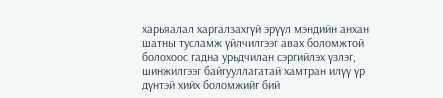харьяалал харгалзахгүй эрүүл мэндийн анхан шатны тусламж үйлчилгээг авах боломжтой болохоос гадна урьдчилан сэргийлэх үзлэг, шинжилгээг байгууллагатай хамтран илүү үр дүнтэй хийх боломжийг бий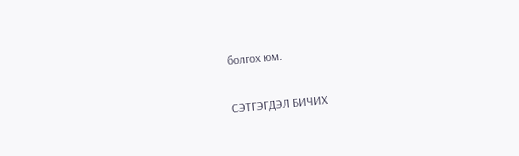болгох юм.

СЭТГЭГДЭЛ БИЧИХ